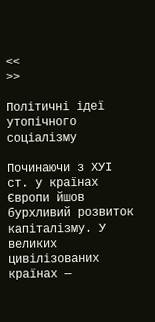<<
>>

Політичні ідеї утопічного соціалізму

Починаючи з ХУІ ст. у країнах Європи йшов бурхливий розвиток капіталізму. У великих цивілізованих країнах —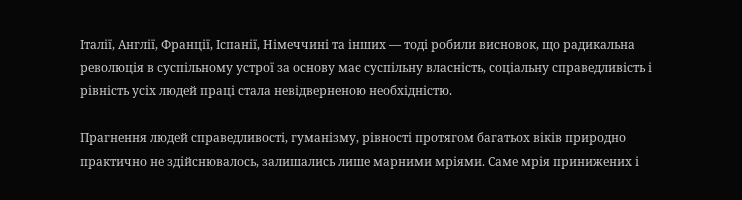Італії, Англії, Франції, Іспанії, Німеччині та інших — тоді робили висновок, що радикальна революція в суспільному устрої за основу має суспільну власність, соціальну справедливість і рівність усіх людей праці стала невідверненою необхідністю.

Прагнення людей справедливості, гуманізму, рівності протягом багатьох віків природно практично не здійснювалось, залишались лише марними мріями. Саме мрія принижених і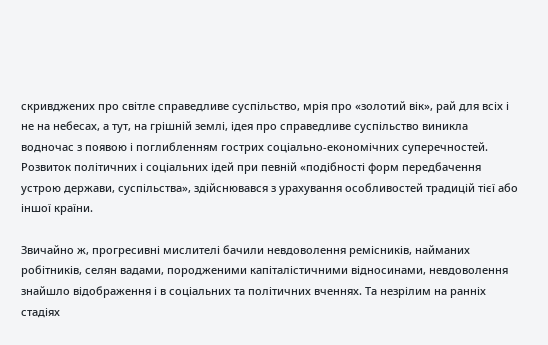скривджених про світле справедливе суспільство, мрія про «золотий вік», рай для всіх і не на небесах, а тут, на грішній землі, ідея про справедливе суспільство виникла водночас з появою і поглибленням гострих соціально-економічних суперечностей. Розвиток політичних і соціальних ідей при певній «подібності форм передбачення устрою держави, суспільства», здійснювався з урахування особливостей традицій тієї або іншої країни.

Звичайно ж, прогресивні мислителі бачили невдоволення ремісників, найманих робітників, селян вадами, породженими капіталістичними відносинами, невдоволення знайшло відображення і в соціальних та політичних вченнях. Та незрілим на ранніх стадіях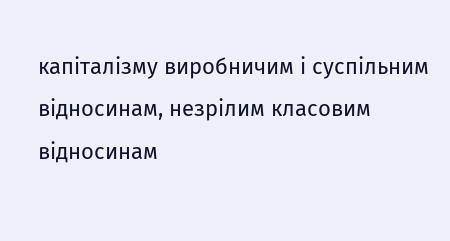капіталізму виробничим і суспільним відносинам, незрілим класовим відносинам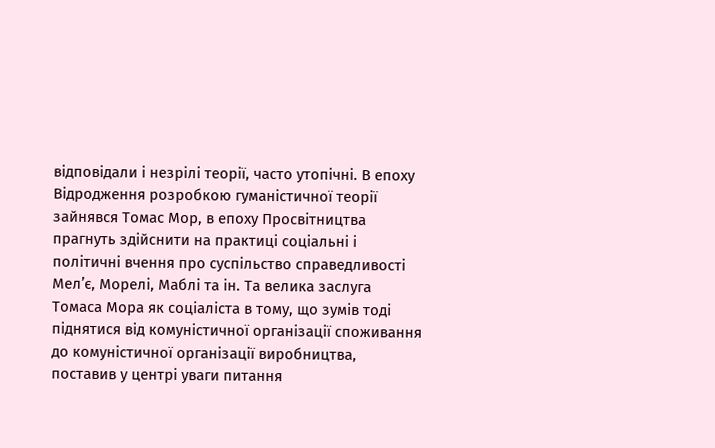відповідали і незрілі теорії, часто утопічні. В епоху Відродження розробкою гуманістичної теорії зайнявся Томас Мор, в епоху Просвітництва прагнуть здійснити на практиці соціальні і політичні вчення про суспільство справедливості Мел’є, Морелі, Маблі та ін. Та велика заслуга Томаса Мора як соціаліста в тому, що зумів тоді піднятися від комуністичної організації споживання до комуністичної організації виробництва, поставив у центрі уваги питання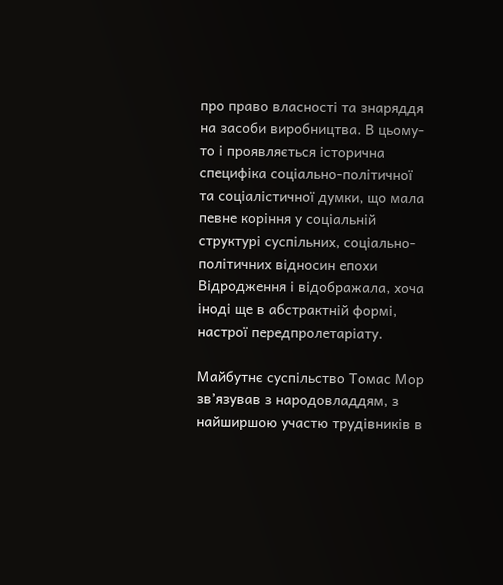про право власності та знаряддя на засоби виробництва. В цьому-то і проявляється історична специфіка соціально-політичної та соціалістичної думки, що мала певне коріння у соціальній структурі суспільних, соціально- політичних відносин епохи Відродження і відображала, хоча іноді ще в абстрактній формі, настрої передпролетаріату.

Майбутнє суспільство Томас Мор зв’язував з народовладдям, з найширшою участю трудівників в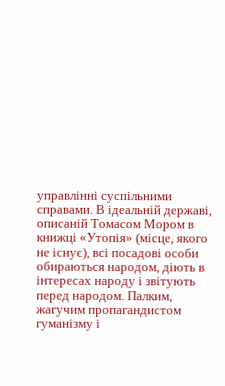управлінні суспільними справами. В ідеальній державі, описаній Томасом Мором в книжці «Утопія» (місце, якого не існує), всі посадові особи обираються народом, діють в інтересах народу і звітують перед народом. Палким, жагучим пропагандистом гуманізму і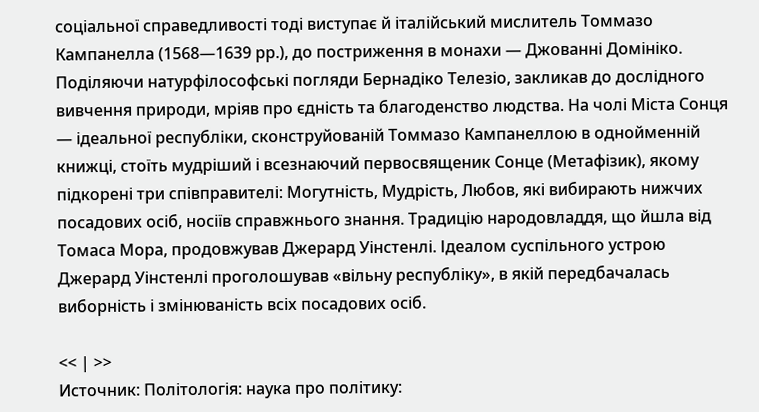соціальної справедливості тоді виступає й італійський мислитель Томмазо Кампанелла (1568—1639 рр.), до постриження в монахи — Джованні Домініко. Поділяючи натурфілософські погляди Бернадіко Телезіо, закликав до дослідного вивчення природи, мріяв про єдність та благоденство людства. На чолі Міста Сонця — ідеальної республіки, сконструйованій Томмазо Кампанеллою в однойменній книжці, стоїть мудріший і всезнаючий первосвященик Сонце (Метафізик), якому підкорені три співправителі: Могутність, Мудрість, Любов, які вибирають нижчих посадових осіб, носіїв справжнього знання. Традицію народовладдя, що йшла від Томаса Мора, продовжував Джерард Уінстенлі. Ідеалом суспільного устрою Джерард Уінстенлі проголошував «вільну республіку», в якій передбачалась виборність і змінюваність всіх посадових осіб.

<< | >>
Источник: Політологія: наука про політику: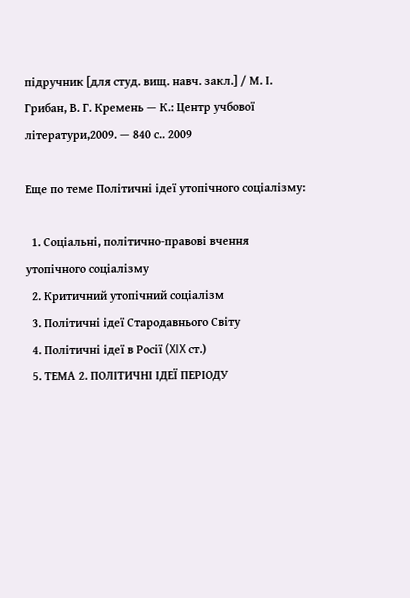підручник [для студ. вищ. навч. закл.] / М. І. Грибан, В. Г. Кремень — К.: Центр учбової літератури,2009. — 840 с.. 2009

Еще по теме Політичні ідеї утопічного соціалізму:

  1. Соціальні, політично-правові вчення утопічного соціалізму
  2. Критичний утопічний соціалізм
  3. Політичні ідеї Стародавнього Світу
  4. Політичні ідеї в Росії (XIX ст.)
  5. ТЕМА 2. ПОЛІТИЧНІ ІДЕЇ ПЕРІОДУ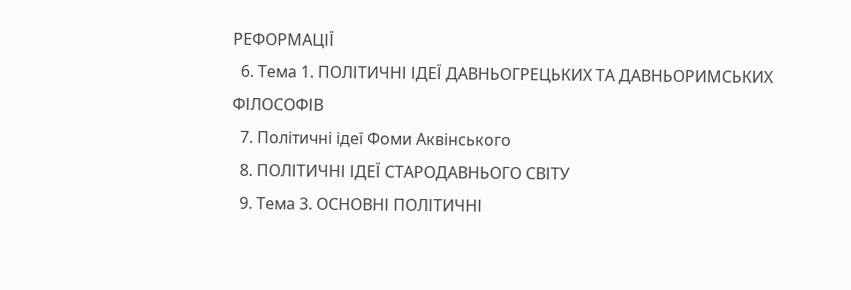РЕФОРМАЦІЇ
  6. Тема 1. ПОЛІТИЧНІ ІДЕЇ ДАВНЬОГРЕЦЬКИХ ТА ДАВНЬОРИМСЬКИХ ФІЛОСОФІВ
  7. Політичні ідеї Фоми Аквінського
  8. ПОЛІТИЧНІ ІДЕЇ СТАРОДАВНЬОГО СВІТУ
  9. Тема 3. ОСНОВНІ ПОЛІТИЧНІ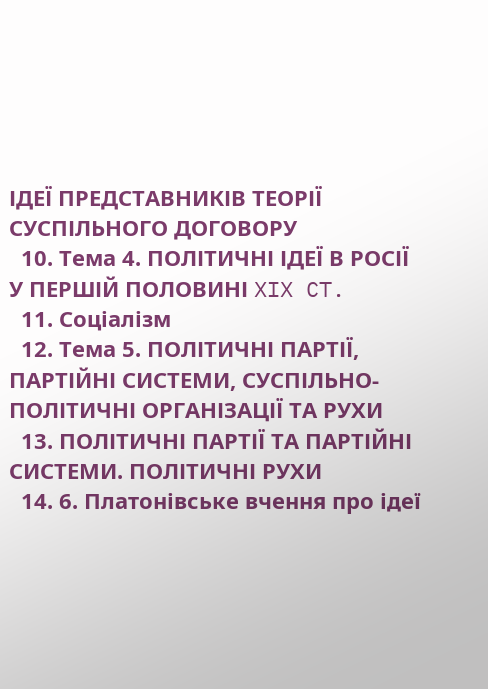ІДЕЇ ПРЕДСТАВНИКІВ ТЕОРІЇ СУСПІЛЬНОГО ДОГОВОРУ
  10. Тема 4. ПОЛІТИЧНІ ІДЕЇ В РОСІЇ У ПЕРШІЙ ПОЛОВИНІ XIX CT.
  11. Соціалізм
  12. Тема 5. ПОЛІТИЧНІ ПАРТІЇ, ПАРТІЙНІ СИСТЕМИ, СУСПІЛЬНО-ПОЛІТИЧНІ ОРГАНІЗАЦІЇ ТА РУХИ
  13. ПОЛІТИЧНІ ПАРТІЇ ТА ПАРТІЙНІ СИСТЕМИ. ПОЛІТИЧНІ РУХИ
  14. 6. Платонівське вчення про ідеї